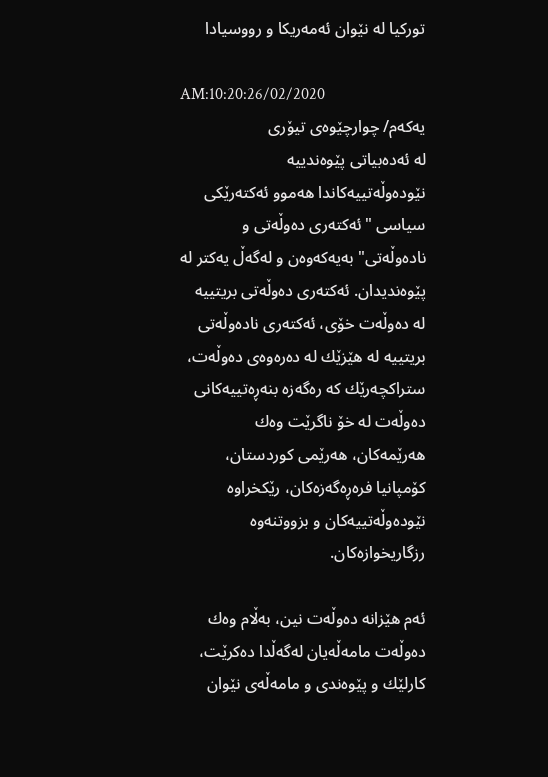توركیا له‌ نێوان ئه‌مه‌ریكا و رووسیادا

AM:10:20:26/02/2020
یه‌كه‌م/ چوارچێوه‌ی تیۆری
له‌ ئه‌ده‌بیاتی پێوه‌ندییه‌ نێوده‌وڵه‌تییه‌كاندا هه‌موو ئه‌كته‌رێكی سیاسی "ئه‌كته‌ری ده‌وڵه‌تی و ناده‌وڵه‌تی" به‌یه‌كه‌وه‌ن و له‌گه‌ڵ یه‌كتر له‌ پێوه‌ندیدان. ئه‌كته‌ری ده‌وڵه‌تی بریتییه‌ له‌ ده‌وڵه‌ت خۆی، ئه‌كته‌ری ناده‌وڵه‌تی بریتییه‌ له‌ هێزێك له‌ ده‌ره‌وه‌ی ده‌وڵه‌ت، ستراكچه‌رێك كه‌ ره‌گه‌زه‌ بنه‌ڕه‌تییه‌كانی ده‌وڵه‌ت له‌ خۆ ناگرێت وه‌ك هه‌رێمه‌كان، هه‌رێمی كوردستان، كۆمپانیا فره‌ڕه‌گه‌زه‌كان، رێكخراوه‌ نێوده‌وڵه‌تییه‌كان و بزووتنه‌وه‌ رزگاریخوازه‌كان.

ئه‌م هێزانه‌ ده‌وڵه‌ت نین، به‌ڵام وه‌ك ده‌وڵه‌ت مامه‌ڵه‌یان له‌گه‌ڵدا ده‌كرێت، كارلێك و پێوه‌ندی و مامه‌ڵه‌ی نێوان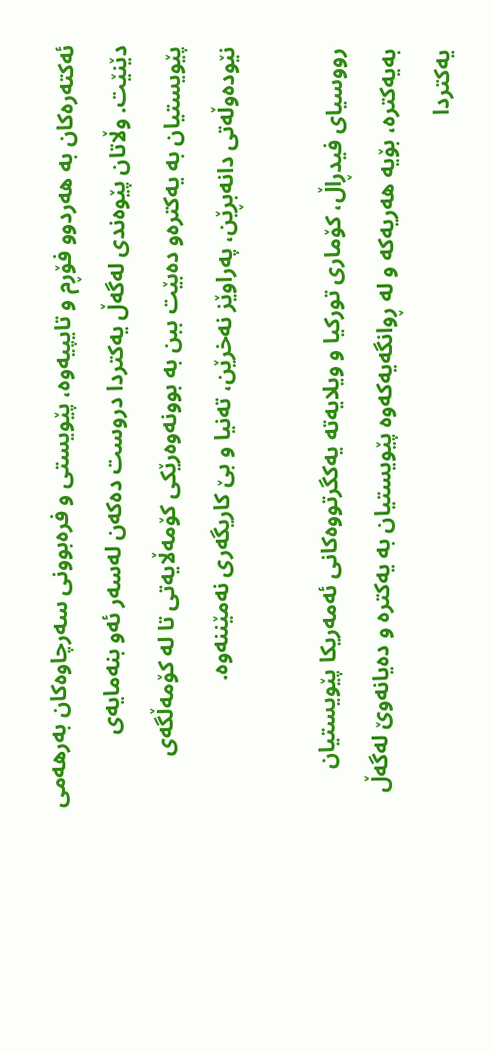ئه‌كته‌ره‌كان به‌ هه‌ردوو فۆڕم و تایپیه‌وه‌، پێویستی و فره‌بوونی سه‌رچاوه‌كان به‌رهه‌می دێنێت. وڵاتان پێوه‌ندی له‌گه‌ڵ یه‌كتردا دروست ده‌كه‌ن له‌سه‌ر ئه‌و بنه‌مایه‌ی پێویستیان به‌ یه‌كتره‌و ده‌بێت ببن به‌ بوونه‌وه‌رێكی كۆمه‌ڵایه‌تی تا له‌ كۆمه‌ڵگه‌ی نێوده‌وڵه‌تی دانه‌بڕێن، په‌راوێز نه‌خرێن، ته‌نیا و بێ كاریگه‌ری نه‌مێننه‌وه‌.

رووسیای فیدڕاڵ، كۆماری توركیا و ویلایه‌ته‌ یه‌كگرتووه‌كانی ئه‌مه‌ریكا پێویستیان به‌یه‌كتره‌، بۆیه‌ هه‌ریه‌كه‌ و له‌ ڕوانگه‌یه‌كه‌وه‌ پێویستیان به‌ یه‌كتره‌ و ده‌یانه‌وێ له‌گه‌ڵ یه‌كتردا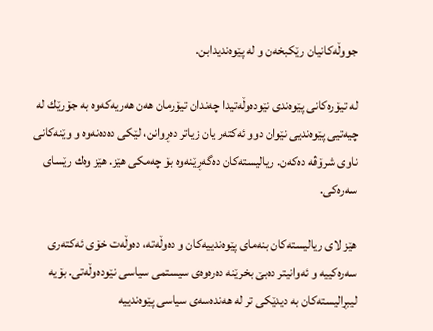جووڵه‌كانیان رێكبخه‌ن و له‌ پێوه‌ندیدابن.

له‌ تیۆره‌كانی پێوه‌ندی نێوده‌وڵه‌تیدا چه‌ندان تیۆرمان هه‌ن هه‌ریه‌كه‌وه‌ به‌ جۆرێك له‌ چیه‌تیی پێوه‌ندیی نێوان دوو ئه‌كته‌ر یان زیاتر ده‌ڕوانن، لێكی ده‌ده‌نه‌وه‌ و وێنه‌كانی ناوی شرۆڤه‌ ده‌كه‌ن. ریالیسته‌كان ده‌گه‌ڕێنه‌وه‌ بۆ چه‌مكی هێز. هێز وه‌ك رێسای سه‌ره‌كی.

هێز لای ریالیسته‌كان بنه‌مای پێوه‌ندییه‌كان و ده‌وڵه‌ته‌، ده‌وڵه‌ت خۆی ئه‌كته‌ری سه‌ره‌كییه‌ و ئه‌وانیتر ده‌بێ بخرێنه‌ ده‌ره‌وه‌ی سیستمی سیاسی نێوده‌وڵه‌تی. بۆیه‌ لیبڕالیسته‌كان به‌ دیدێكی تر له‌ هه‌نده‌سه‌ی سیاسی پێوه‌ندییه‌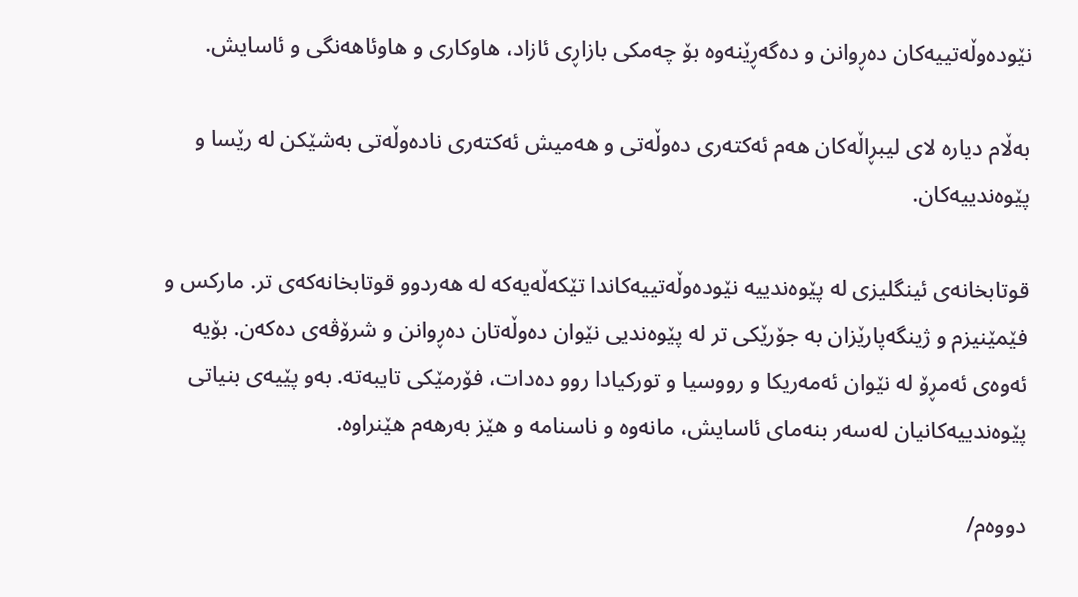نێوده‌وڵه‌تییه‌كان ده‌ڕوانن و ده‌گه‌ڕێنه‌وه‌ بۆ چه‌مكی بازاڕی ئازاد، هاوكاری و هاوئاهه‌نگی و ئاسایش.

به‌ڵام دیاره‌ لای لیبڕاڵه‌كان هه‌م ئه‌كته‌ری ده‌وڵه‌تی و هه‌میش ئه‌كته‌ری ناده‌وڵه‌تی به‌شێكن له‌ رێسا و پێوه‌ندییه‌كان.

قوتابخانه‌ی ئینگلیزی له‌ پێوه‌ندییه‌ نێوده‌وڵه‌تییه‌كاندا تێكه‌ڵه‌یه‌كه‌ له‌ هه‌ردوو قوتابخانه‌كه‌ی تر. ماركس و فێمێنیزم و ژینگه‌پارێزان به‌ جۆرێكی تر له‌ پێوه‌ندیی نێوان ده‌وڵه‌تان ده‌ڕوانن و شرۆڤه‌ی ده‌كه‌ن. بۆیه‌ ئه‌وه‌ی ئه‌مڕۆ له‌ نێوان ئه‌مه‌ریكا و رووسیا و توركیادا روو ده‌دات، فۆرمێكی تایبه‌ته‌. به‌و پێیه‌ی بنیاتی پێوه‌ندییه‌كانیان له‌سه‌ر بنه‌مای ئاسایش، مانه‌وه‌ و ناسنامه‌ و هێز به‌رهه‌م هێنراوه‌.

دووه‌م/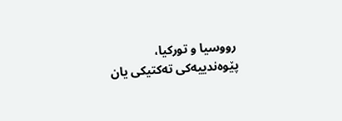رووسیا و توركیا، پێوه‌ندییه‌كی ته‌كتیكی یان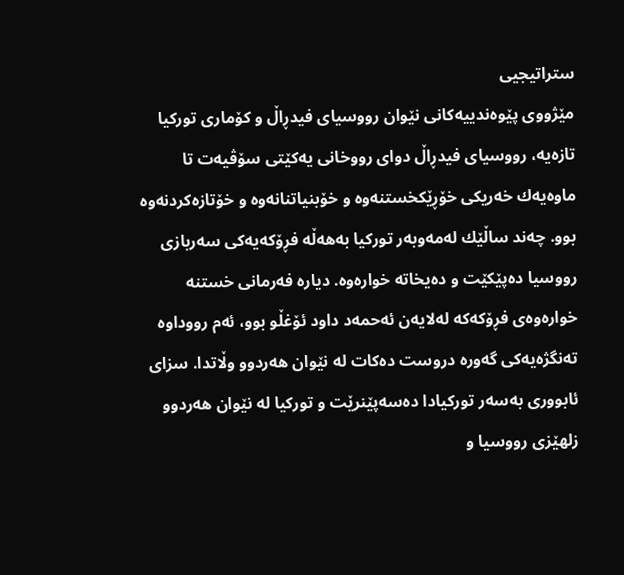ستراتیجیی
مێژووی پێوه‌ندییه‌كانی نێوان رووسیای فیدڕاڵ و كۆماری توركیا تازه‌یه‌، رووسیای فیدڕاڵ دوای رووخانی یه‌كێتی سۆڤیه‌ت تا ماوه‌یه‌ك خه‌ریكی خۆڕێكخستنه‌وه‌ و خۆبنیاتنانه‌وه‌ و خۆتازه‌كردنه‌وه‌ بوو. چه‌ند ساڵێك له‌مه‌وبه‌ر توركیا به‌هه‌ڵه‌ فڕۆكه‌یه‌كی سه‌ربازی رووسیا ده‌پێكێت و ده‌یخاته‌ خواره‌وه‌. دیاره‌ فه‌رمانی خستنه‌ خواره‌وه‌ی فڕۆكه‌كه‌ له‌لایه‌ن ئه‌حمه‌د داود ئۆغڵو بوو، ئه‌م رووداوه‌ ته‌نگژه‌یه‌كی گه‌وره‌ دروست ده‌كات له‌ نێوان هه‌ردوو وڵاتدا. سزای ئابووری به‌سه‌ر توركیادا ده‌سه‌پێنرێت و توركیا له‌ نێوان هه‌ردوو زلهێزی رووسیا و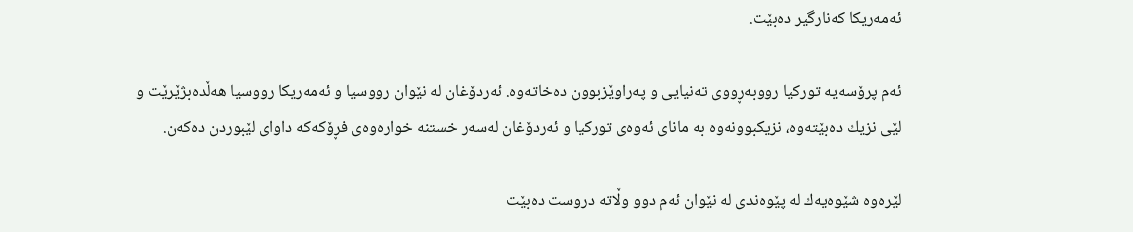ئه‌مه‌ریكا كه‌نارگیر ده‌بێت.

ئه‌م پرۆسه‌یه‌ توركیا رووبه‌ڕووی ته‌نیایی و په‌راوێزبوون ده‌خاته‌وه‌. ئه‌ردۆغان له‌ نێوان رووسیا و ئه‌مه‌ریكا رووسیا هه‌ڵده‌بژێرێت و لێی نزیك ده‌بێته‌وه‌، نزیكبوونه‌وه‌ به‌ مانای ئه‌وه‌ی توركیا و ئه‌ردۆغان له‌سه‌ر خستنه‌ خواره‌وه‌ی فڕۆكه‌كه‌ داوای لێبوردن ده‌كه‌ن.

لێره‌وه‌ شێوه‌یه‌ك له‌ پێوه‌ندی له‌ نێوان ئه‌م دوو وڵاته‌ دروست ده‌بێت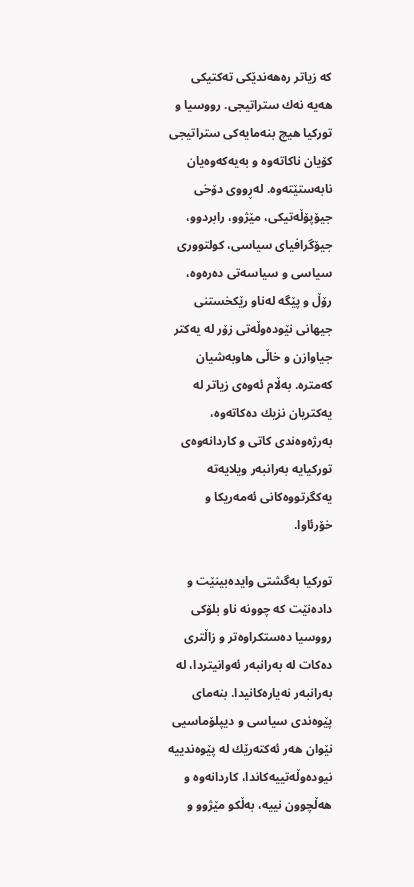كه‌ زیاتر ره‌هه‌ندێكی ته‌كتیكی هه‌یه‌ نه‌ك ستراتیجی. رووسیا و توركیا هیچ بنه‌مایه‌كی ستراتیجی كۆیان ناكاته‌وه‌ و به‌یه‌كه‌وه‌یان نابه‌ستێته‌وه‌. له‌ڕووی دۆخی جیۆپۆڵه‌تیكی، مێژوو، رابردوو، جیۆگرافیای سیاسی، كولتووری سیاسی و سیاسه‌تی ده‌ره‌وه‌، رۆڵ و پێگه‌ له‌ناو رێكخستنی جیهانی نێوده‌وڵه‌تی زۆر له‌ یه‌كتر جیاوازن و خاڵی هاوبه‌شیان كه‌متره‌. به‌ڵام ئه‌وه‌ی زیاتر له‌ یه‌كتریان نزیك ده‌كاته‌وه‌، به‌رژه‌وه‌ندی كاتی و كاردانه‌وه‌ی توركیایه‌ به‌رانبه‌ر ویلایه‌ته‌ یه‌كگرتووه‌كانی ئه‌مه‌ریكا و خۆرئاوا.

توركیا به‌گشتی وایده‌بینێت و داده‌نێت كه‌ چوونه‌ ناو بلۆكی رووسیا ده‌ستكراوه‌تر و زاڵتری ده‌كات له‌ به‌رانبه‌ر ئه‌وانیتردا، له‌ به‌رانبه‌ر نه‌یاره‌كانیدا. بنه‌مای پێوه‌ندی سیاسی و دیپلۆماسیی نێوان هه‌ر ئه‌كته‌رێك له‌ پێوه‌ندییه‌ نیوده‌وڵه‌تییه‌كاندا، كاردانه‌وه‌ و هه‌ڵچوون نییه‌، به‌ڵكو مێژوو و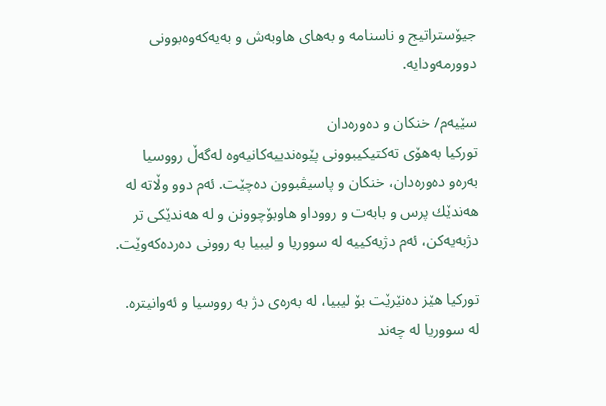جیۆستراتیج و ناسنامه‌ و به‌های هاوبه‌ش و به‌یه‌كه‌وه‌بوونی دوورمه‌ودایه‌.

سێیه‌م/ خنكان و ده‌وره‌دان
توركیا به‌هۆی ته‌كتیكیبوونی پێوه‌ندییه‌كانیه‌وه‌ له‌گه‌ڵ رووسیا به‌ره‌و ده‌وره‌دان، خنكان و پاسیڤبوون ده‌چێت. ئه‌م دوو وڵاته‌ له‌ هه‌ندێك پرس و بابه‌ت و رووداو هاوبۆچوونن و له‌ هه‌ندێكی تر دژبه‌یه‌كن، ئه‌م دژیه‌كییه‌ له‌ سووریا و لیبیا به‌ روونی ده‌رده‌كه‌وێت.

توركیا هێز ده‌نێرێت بۆ لیبیا، له‌ به‌ره‌ی دژ به‌ رووسیا و ئه‌وانیتره‌. له‌ سووریا له‌ چه‌ند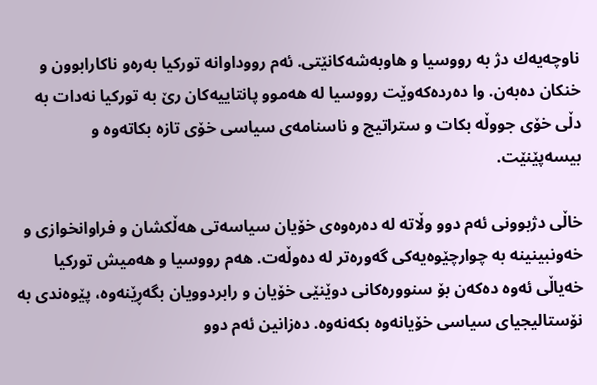ناوچه‌یه‌ك دژ به‌ رووسیا و هاوبه‌شه‌كانێتی. ئه‌م رووداوانه‌ توركیا به‌ره‌و ناكارابوون و خنكان ده‌به‌ن. وا ده‌رده‌كه‌وێت رووسیا له‌ هه‌موو پانتاییه‌كان رێ به‌ توركیا نه‌دات به‌ دڵی خۆی جووڵه‌ بكات و ستراتیج و ناسنامه‌ی سیاسی خۆی تازه‌ بكاته‌وه‌ و بیسه‌پێنێت.

خاڵی دژبوونی ئه‌م دوو وڵاته‌ له‌ ده‌ره‌وه‌ی خۆیان سیاسه‌تی هه‌ڵكشان و فراوانخوازی و خه‌ونبینینه‌ به‌ چوارچێوه‌یه‌كی گه‌وره‌تر له‌ ده‌وڵه‌ت. هه‌م رووسیا و هه‌میش توركیا خه‌یاڵی ئه‌وه‌ ده‌كه‌ن بۆ سنووره‌كانی دوێنێی خۆیان و رابردوویان بگه‌ڕێنه‌وه‌، پێوه‌ندی به‌ نۆستالیجیای سیاسی خۆیانه‌وه‌ بكه‌نه‌وه‌. ده‌زانین ئه‌م دوو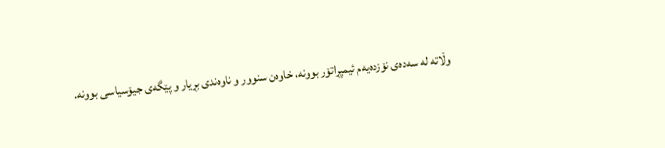وڵاته‌ له‌ سه‌ده‌ی نۆزده‌یه‌م ئیمپڕاتۆر بوونه‌، خاوه‌ن سنوور و ناوه‌ندی بڕیار و پێگه‌ی جیۆسیاسی بوونه‌.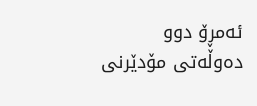ئه‌مڕۆ دوو ده‌وڵه‌تی مۆدێرنی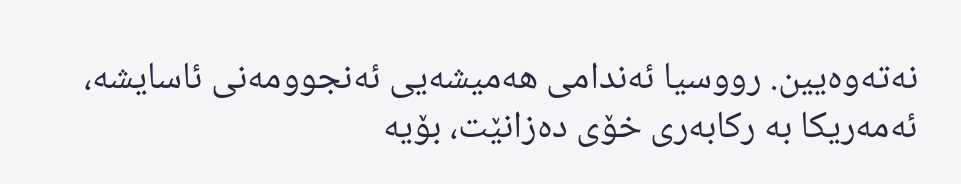نه‌ته‌وه‌یین. رووسیا ئه‌ندامی هه‌میشه‌یی ئه‌نجوومه‌نی ئاسایشه‌، ئه‌مه‌ریكا به‌ ركابه‌ری خۆی ده‌زانێت، بۆیه‌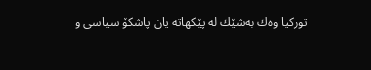توركیا وه‌ك به‌شێك له‌ پێكهاته‌ یان پاشكۆ سیاسی و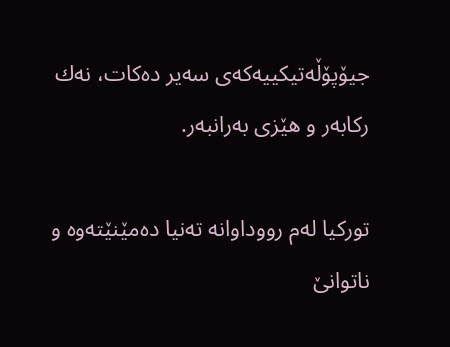جیۆپۆڵه‌تیكییه‌كه‌ی سه‌یر ده‌كات، نه‌ك ركابه‌ر و هێزی به‌رانبه‌ر.

توركیا له‌م رووداوانه‌ ته‌نیا ده‌مێنێته‌وه‌ و ناتوانێ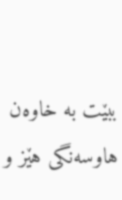ببێت به‌ خاوه‌ن هاوسه‌نگی هێز و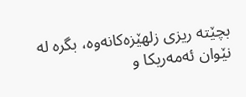بچێته‌ ریزی زلهێزه‌كانه‌وه‌، بگره‌ له‌ نێوان ئه‌مه‌ریكا و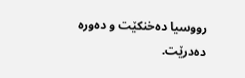رووسیا ده‌خنكێت و ده‌وره‌ ده‌درێت.